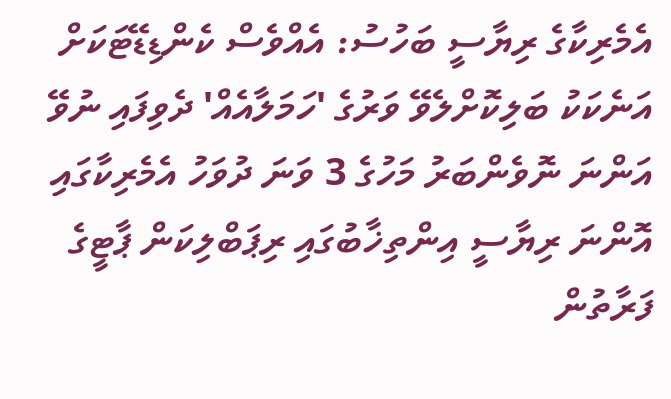އެމެރިކާގެ ރިޔާސީ ބަހުސު: އެއްވެސް ކެންޑިޑޭޓަކަށް އަނެކަކު ބަލިކޮށްލެވޭ ވަރުގެ 'ހަމަލާއެއް' ދެވިފައި ނުވޭ
އަންނަ ނޮވެންބަރު މަހުގެ 3 ވަނަ ދުވަހު އެމެރިކާގައި އޮންނަ ރިޔާސީ އިންތިޚާބުގައި ރިޕަބްލިކަން ޕާޓީގެ ފަރާތުން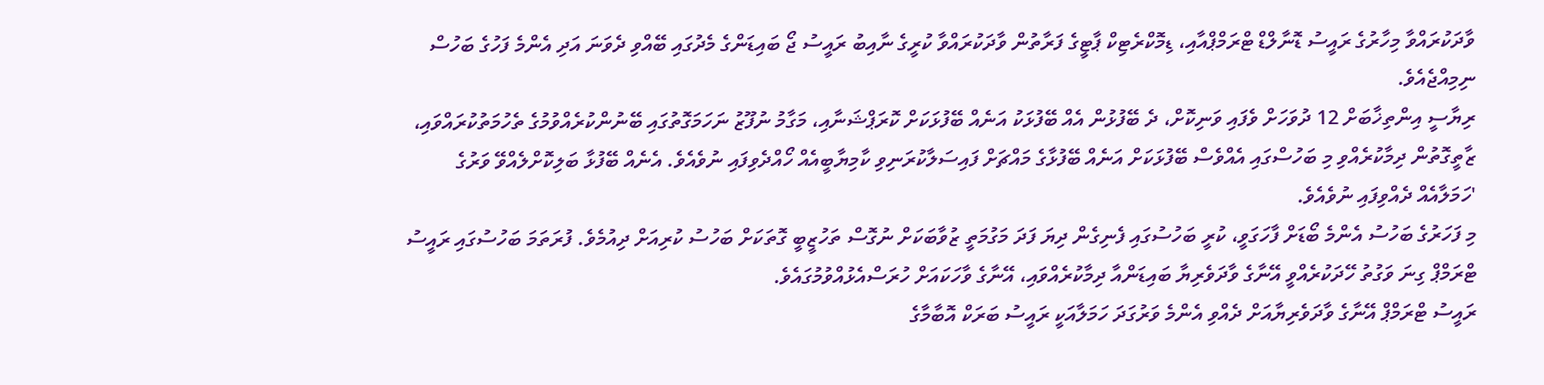ވާދަކުރައްވާ މިހާރުގެ ރައީސު ޑޮނާލްޑް ޓްރަމްޕްއާއި، ޑިމޮކްރެޓިކް ޕާޓީގެ ފަރާތުން ވާދަކުރައްވާ ކުރީގެ ނާއިބު ރައީސު ޖޯ ބައިޑަންގެ މެދުގައި ބޭއްވި ދެވަނަ އަދި އެންމެ ފަހުގެ ބަހުސް ނިމިއްޖެއެވެ.
ރިޔާސީ އިންތިޚާބަށް 12 ދުވަހަށް ވެފައި ވަނިކޮށް، ދެ ބޭފުޅުން އެއް ބޭފުޅަކު އަނެއް ބޭފުޅަކަށް ކޮރަޕްޝަނާއި، މަގާމު ނުފޫޒު ނަހަމަގޮތުގައި ބޭނުންކުރެއްވުމުގެ ތެހުމަތުކުރައްވައި، ޒާތީގޮތުން ދިމާކުރެއްވި މި ބަހުސްގައި އެއްވެސް ބޭފުޅަކަށް އަނެއް ބޭފުޅާގެ މައްޗަށް ފައިސަލާކުރަނިވި ކާމިޔާބީއެއް ހޯއްދެވިފައި ނުވެއެވެ. އެނެއް ބޭފުޅާ ބަލިކޮށްލެއްވޭ ވަރުގެ 'ހަމަލާއެއް ދެއްވިފައި ނުވެއެވެ.
މި ފަހަރުގެ ބަހުސު އެންމެ ބޯޑަށް ފާހަގަވީ، ކުރީ ބަހުސުގައި ފެނިގެން ދިޔަ ފަދަ މަގުމަތީ ޒުވާބަކަށް ނުގޮސް ތަހުޒީބީ ގޮތަކަށް ބަހުސު ކުރިއަށް ދިއުމެވެ. ފުރަތަމަ ބަހުސުގައި ރައީސު ޓްރަމްޕް ގިނަ ވަގުތު ހޭދަކުރެއްވީ އޭނާގެ ވާދަވެރިޔާ ބައިޑަންއާ ދިމާކުރެއްވައި، އޭނާގެ ވާހަކައަށް ހުރަސްއެޅުއްވުމުގައެވެ.
ރައީސު ޓްރަމްޕް އޭނާގެ ވާދަވެރިޔާއަށް ދެއްވި އެންމެ ވަރުގަދަ ހަމަލާއަކީ ރައީސު ބަރަކް އޮބާމާގެ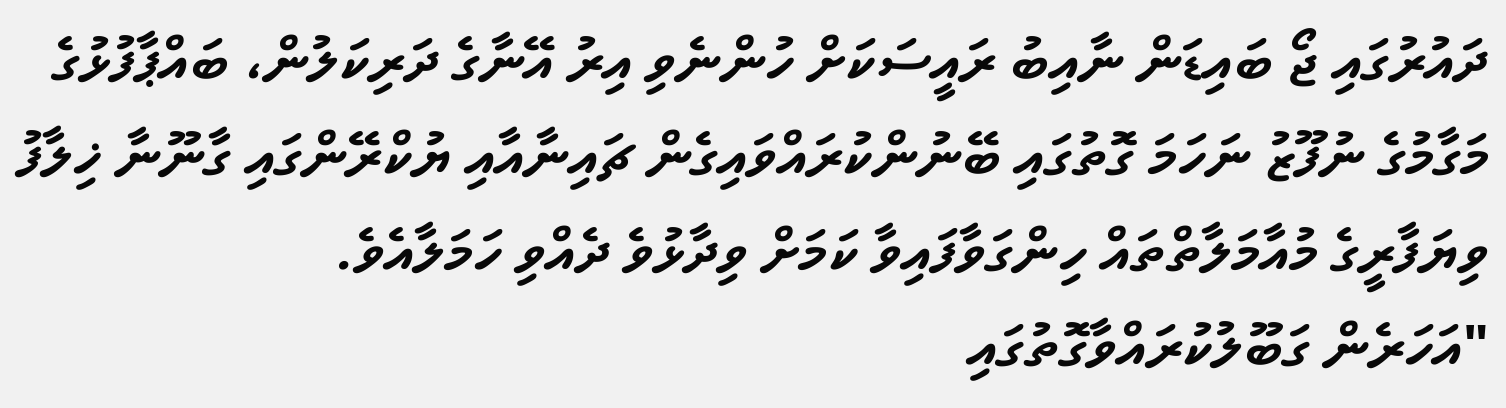ދައުރުގައި ޖޯ ބައިޑަން ނާއިބު ރައީސަކަށް ހުންނެވި އިރު އޭނާގެ ދަރިކަލުން، ބައްޕާފުޅުގެ މަގާމުގެ ނުފޫޒު ނަހަމަ ގޮތުގައި ބޭނުންކުރައްވައިގެން ޗައިނާއާއި ޔުކްރޭންގައި ގާނޫނާ ޚިލާފު ވިޔަފާރީގެ މުއާމަލާތްތައް ހިންގަވާފައިވާ ކަމަށް ވިދާޅުވެ ދެއްވި ހަމަލާއެވެ.
"އަހަރެން ގަބޫލުކުރައްވާގޮތުގައި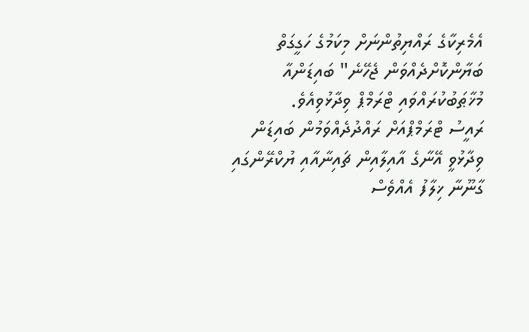އެމެރިކާގެ ރައްޔިތުންނަށް މިކަމުގެ ހަގީގަތް ބަޔާންކޮށްދެއްވަން ޖެހޭނެ" ބައިޑަންއާ މުޚާޠަބުކުރައްވައި ޓްރަމްޕް ވިދާޅުވިއެވެ.
ރައީސު ޓްރަމްޕްއަށް ރައްދުދެއްވަމުން ބައިޑަން ވިދާޅުވީ އޭނާގެ އާއިލާއިން ޗައިނާއާއި ޔުކްރޭންގައި ގާނޫނާ ޚިލާފު އެއްވެސް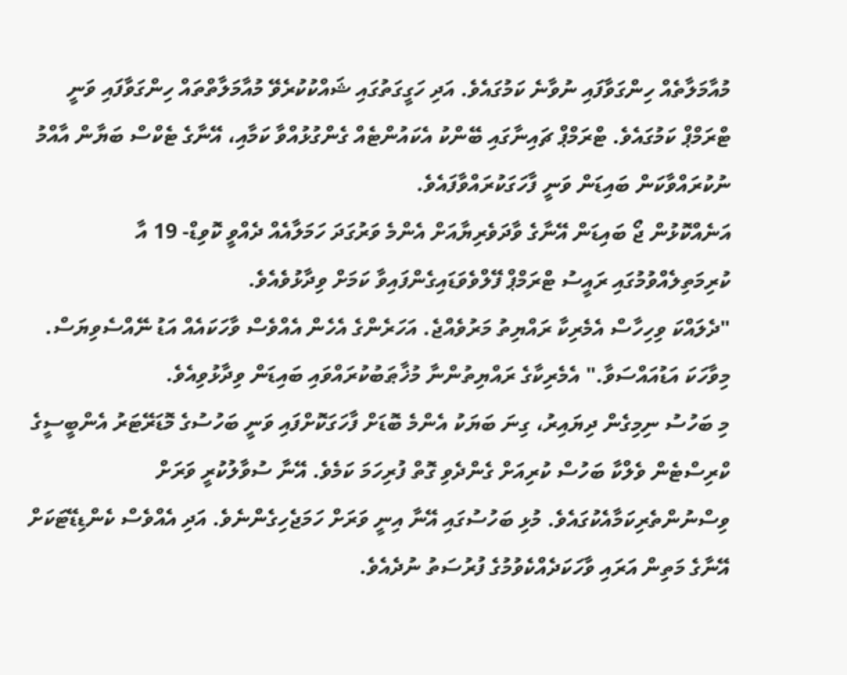މުއާމަލާތެއް ހިންގަވާފައި ނުވާނެ ކަމުގައެވެ. އަދި ހަގީގަތުގައި ޝައްކުކުރެވޭ މުއާމަލާތްތައް ހިންގަވާފައި ވަނީ ޓްރަމްޕް ކަމުގައެވެ. ޓްރަމްޕް ޗައިނާގައި ބޭންކު އެކައުންޓެއް ގެންގުޅުއްވާ ކަމާއި، އޭނާގެ ޓެކްސް ބަޔާން އާއްމު ނުކުރައްވާކަން ބައިޑަން ވަނީ ފާހަގަކުރައްވާފައެވެ.
އަނެއްކޮޅުން ޖޯ ބައިޑަން އޭނާގެ ވާދަވެރިޔާއަށް އެންމެ ވަރުގަދަ ހަމަލާއެއް ދެއްވީ ކޮވިޑް- 19 އާ ކުރިމަތިލެއްވުމުގައި ރައީސު ޓްރަމްޕް ފޭލްވެވަޑައިގެންފައިވާ ކަމަށް ވިދާޅުވެއެވެ.
"ދެލައްކަ ވިހިހާސް އެމެރިކާ ރައްޔިތު މަރުވެއްޖެ. އަހަރެންގެ އެހެން އެއްވެސް ވާހަކައެއް އަޑު ނޭއްސެވިޔަސް. މިވާހަކަ އަޑުއައްސަވާ." އެމެރިކާގެ ރައްޔިތުންނާ މުޚާޠަބުކުރައްވައި ބައިޑަން ވިދާޅުވިއެވެ.
މި ބަހުސު ނިމިގެން ދިޔައިރު، ގިނަ ބަޔަކު އެންމެ ބޮޑަށް ފާހަގަކޮށްފައި ވަނީ ބަހުސުގެ މޮޑަރޭޓަރު އެންބީސީގެ ކްރިސްޓެން ވެލްކާ ބަހުސް ކުރިއަށް ގެންދެވި ގޮތް ފުރިހަމަ ކަމެވެ. އޭނާ ސުވާލުކުރީ ވަރަށް ވިސްނުންތެރިކަމާއެކުގައެވެ. މުޅި ބަހުސުގައި އޭނާ އިނީ ވަރަށް ހަމަޖެހިގެންނެވެ. އަދި އެއްވެސް ކެންޑިޑޭޓަކަށް އޭނާގެ މަތިން އަރައި ވާހަކަދެއްކެވުމުގެ ފުރުސަތު ނުދެއެވެ.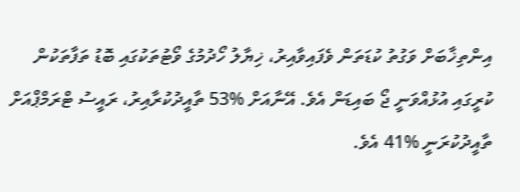އިންތިޚާބަށް ވަގުތު ކުޑަތަން ވެފައިވާއިރު، ޚިޔާލު ހޯދުމުގެ ވޯޓުތަކުގައި ބޮޑު ތަފާތަކުން ކުރީގައި އުޅުއްވަނީ ޖޯ ބައިޑަން އެވެ. އޭނާއަށް %53 ތާއީދުކުރާއިރު، ރައީސު ޓްރަމްޕްއަށް ތާއީދުކުރަނީ %41 އެވެ.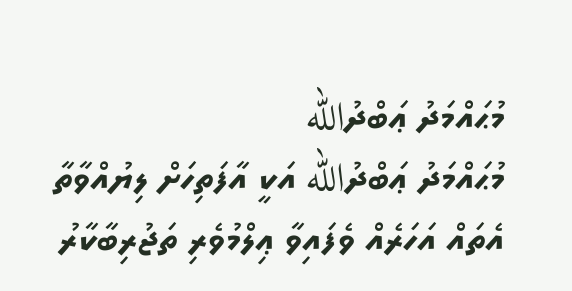މުޙައްމަދު ޢަބްދުالله
މުޙައްމަދު ޢަބްދުالله އަކީ އާފަތިހަށް ލިޔުއްވާތާ އެތައް އަހަރެއް ވެފައިވާ ޢިލްމުވެރި ތަޖުރިބާކާރު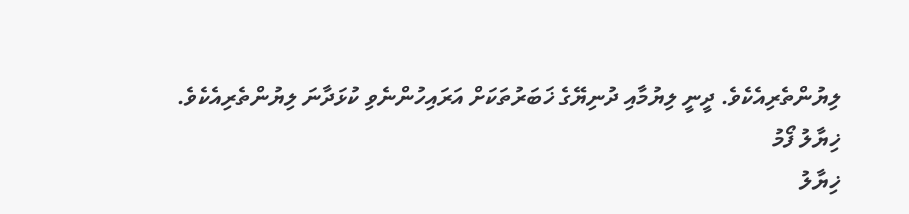ލިޔުންތެރިއެކެވެ. ދީނީ ލިޔުމާއި ދުނިޔޭގެ ޚަބަރުތަކަށް އަރައިހުންނެވި ކުޅަދާނަ ލިޔުންތެރިއެކެވެ.
ޚިޔާލު ފޯމު
ޚިޔާލު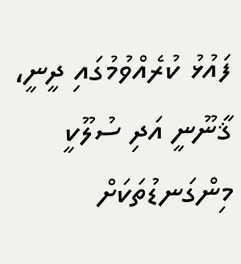ފައުޅު ކުރެއްވުމުގައި ދީނީ، ޤާނޫނީ އަދި ސުލޫކީ މިންގަނޑުތަކަށް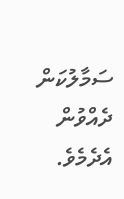ސަމާލުކަން ދެއްވުން އެދެމެވެ.